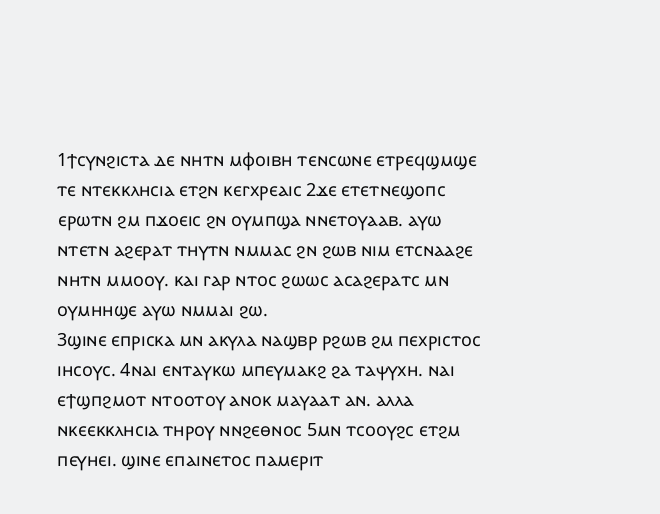1ϯⲥⲩⲛϩⲓⲥⲧⲁ ⲇⲉ ⲛⲏⲧⲛ ⲙⲫⲟⲓⲃⲏ ⲧⲉⲛⲥⲱⲛⲉ ⲉⲧⲣⲉϥϣⲙϣⲉ ⲧⲉ ⲛⲧⲉⲕⲕⲗⲏⲥⲓⲁ ⲉⲧϩⲛ ⲕⲉⲅⲭⲣⲉⲁⲓⲥ 2ϫⲉ ⲉⲧⲉⲧⲛⲉϣⲟⲡⲥ ⲉⲣⲱⲧⲛ ϩⲙ ⲡϫⲟⲉⲓⲥ ϩⲛ ⲟⲩⲙⲡϣⲁ ⲛⲛⲉⲧⲟⲩⲁⲁⲃ. ⲁⲩⲱ ⲛⲧⲉⲧⲛ ⲁϩⲉⲣⲁⲧ ⲧⲏⲩⲧⲛ ⲛⲙⲙⲁⲥ ϩⲛ ϩⲱⲃ ⲛⲓⲙ ⲉⲧⲥⲛⲁⲁϩⲉ ⲛⲏⲧⲛ ⲙⲙⲟⲟⲩ. ⲕⲁⲓ ⲅⲁⲣ ⲛⲧⲟⲥ ϩⲱⲱⲥ ⲁⲥⲁϩⲉⲣⲁⲧⲥ ⲙⲛ ⲟⲩⲙⲏⲏϣⲉ ⲁⲩⲱ ⲛⲙⲙⲁⲓ ϩⲱ.
3ϣⲓⲛⲉ ⲉⲡⲣⲓⲥⲕⲁ ⲙⲛ ⲁⲕⲩⲗⲁ ⲛⲁϣⲃⲣ ⲣϩⲱⲃ ϩⲙ ⲡⲉⲭⲣⲓⲥⲧⲟⲥ ⲓⲏⲥⲟⲩⲥ. 4ⲛⲁⲓ ⲉⲛⲧⲁⲩⲕⲱ ⲙⲡⲉⲩⲙⲁⲕϩ ϩⲁ ⲧⲁⲯⲩⲭⲏ. ⲛⲁⲓ ⲉϯϣⲡϩⲙⲟⲧ ⲛⲧⲟⲟⲧⲟⲩ ⲁⲛⲟⲕ ⲙⲁⲩⲁⲁⲧ ⲁⲛ. ⲁⲗⲗⲁ ⲛⲕⲉⲉⲕⲕⲗⲏⲥⲓⲁ ⲧⲏⲣⲟⲩ ⲛⲛϩⲉⲑⲛⲟⲥ 5ⲙⲛ ⲧⲥⲟⲟⲩϩⲥ ⲉⲧϩⲙ ⲡⲉⲩⲏⲉⲓ. ϣⲓⲛⲉ ⲉⲡⲁⲓⲛⲉⲧⲟⲥ ⲡⲁⲙⲉⲣⲓⲧ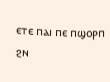ⲉⲧⲉ ⲡⲁⲓ ⲡⲉ ⲡϣⲟⲣⲡ ϩⲛ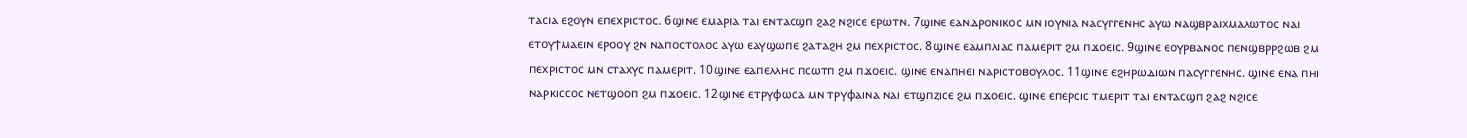ⲧⲁⲥⲓⲁ ⲉϩⲟⲩⲛ ⲉⲡⲉⲭⲣⲓⲥⲧⲟⲥ. 6ϣⲓⲛⲉ ⲉⲙⲁⲣⲓⲁ ⲧⲁⲓ ⲉⲛⲧⲁⲥϣⲡ ϩⲁϩ ⲛϩⲓⲥⲉ ⲉⲣⲱⲧⲛ. 7ϣⲓⲛⲉ ⲉⲁⲛⲇⲣⲟⲛⲓⲕⲟⲥ ⲙⲛ ⲓⲟⲩⲛⲓⲁ ⲛⲁⲥⲩⲅⲅⲉⲛⲏⲥ ⲁⲩⲱ ⲛⲁϣⲃⲣⲁⲓⲭⲙⲁⲗⲱⲧⲟⲥ ⲛⲁⲓ ⲉⲧⲟⲩϯⲙⲁⲉⲓⲛ ⲉⲣⲟⲟⲩ ϩⲛ ⲛⲁⲡⲟⲥⲧⲟⲗⲟⲥ ⲁⲩⲱ ⲉⲁⲩϣⲱⲡⲉ ϩⲁⲧⲁϩⲏ ϩⲙ ⲡⲉⲭⲣⲓⲥⲧⲟⲥ. 8ϣⲓⲛⲉ ⲉⲁⲙⲡⲗⲓⲁⲥ ⲡⲁⲙⲉⲣⲓⲧ ϩⲙ ⲡϫⲟⲉⲓⲥ. 9ϣⲓⲛⲉ ⲉⲟⲩⲣⲃⲁⲛⲟⲥ ⲡⲉⲛϣⲃⲣⲣϩⲱⲃ ϩⲙ ⲡⲉⲭⲣⲓⲥⲧⲟⲥ ⲙⲛ ⲥⲧⲁⲭⲩⲥ ⲡⲁⲙⲉⲣⲓⲧ. 10ϣⲓⲛⲉ ⲉⲁⲡⲉⲗⲗⲏⲥ ⲡⲥⲱⲧⲡ ϩⲙ ⲡϫⲟⲉⲓⲥ. ϣⲓⲛⲉ ⲉⲛⲁⲡⲏⲉⲓ ⲛⲁⲣⲓⲥⲧⲟⲃⲟⲩⲗⲟⲥ. 11ϣⲓⲛⲉ ⲉϩⲏⲣⲱⲇⲓⲱⲛ ⲡⲁⲥⲩⲅⲅⲉⲛⲏⲥ. ϣⲓⲛⲉ ⲉⲛⲁ ⲡⲏⲓ ⲛⲁⲣⲕⲓⲥⲥⲟⲥ ⲛⲉⲧϣⲟⲟⲡ ϩⲙ ⲡϫⲟⲉⲓⲥ. 12ϣⲓⲛⲉ ⲉⲧⲣⲩⲫⲱⲥⲁ ⲙⲛ ⲧⲣⲩⲫⲁⲓⲛⲁ ⲛⲁⲓ ⲉⲧϣⲡⲍⲓⲥⲉ ϩⲙ ⲡϫⲟⲉⲓⲥ. ϣⲓⲛⲉ ⲉⲡⲉⲣⲥⲓⲥ ⲧⲙⲉⲣⲓⲧ ⲧⲁⲓ ⲉⲛⲧⲁⲥϣⲡ ϩⲁϩ ⲛϩⲓⲥⲉ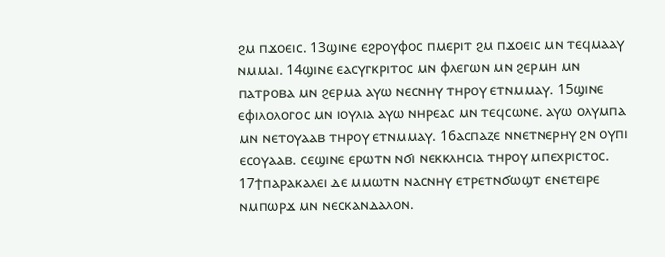ϩⲙ ⲡϫⲟⲉⲓⲥ. 13ϣⲓⲛⲉ ⲉϩⲣⲟⲩⲫⲟⲥ ⲡⲙⲉⲣⲓⲧ ϩⲙ ⲡϫⲟⲉⲓⲥ ⲙⲛ ⲧⲉϥⲙⲁⲁⲩ ⲛⲙⲙⲁⲓ. 14ϣⲓⲛⲉ ⲉⲁⲥⲩⲅⲕⲣⲓⲧⲟⲥ ⲙⲛ ⲫⲗⲉⲅⲱⲛ ⲙⲛ ϩⲉⲣⲙⲏ ⲙⲛ ⲡⲁⲧⲣⲟⲃⲁ ⲙⲛ ϩⲉⲣⲙⲁ ⲁⲩⲱ ⲛⲉⲥⲛⲏⲩ ⲧⲏⲣⲟⲩ ⲉⲧⲛⲙⲙⲁⲩ. 15ϣⲓⲛⲉ ⲉⲫⲓⲗⲟⲗⲟⲅⲟⲥ ⲙⲛ ⲓⲟⲩⲗⲓⲁ ⲁⲩⲱ ⲛⲏⲣⲉⲁⲥ ⲙⲛ ⲧⲉϥⲥⲱⲛⲉ. ⲁⲩⲱ ⲟⲗⲩⲙⲡⲁ ⲙⲛ ⲛⲉⲧⲟⲩⲁⲁⲃ ⲧⲏⲣⲟⲩ ⲉⲧⲛⲙⲙⲁⲩ. 16ⲁⲥⲡⲁⲍⲉ ⲛⲛⲉⲧⲛⲉⲣⲏⲩ ϩⲛ ⲟⲩⲡⲓ ⲉⲥⲟⲩⲁⲁⲃ. ⲥⲉϣⲓⲛⲉ ⲉⲣⲱⲧⲛ ⲛϭⲓ ⲛⲉⲕⲕⲗⲏⲥⲓⲁ ⲧⲏⲣⲟⲩ ⲙⲡⲉⲭⲣⲓⲥⲧⲟⲥ.
17ϯⲡⲁⲣⲁⲕⲁⲗⲉⲓ ⲇⲉ ⲙⲙⲱⲧⲛ ⲛⲁⲥⲛⲏⲩ ⲉⲧⲣⲉⲧⲛϭⲱϣⲧ ⲉⲛⲉⲧⲉⲓⲣⲉ ⲛⲙⲡⲱⲣϫ ⲙⲛ ⲛⲉⲥⲕⲁⲛⲇⲁⲗⲟⲛ.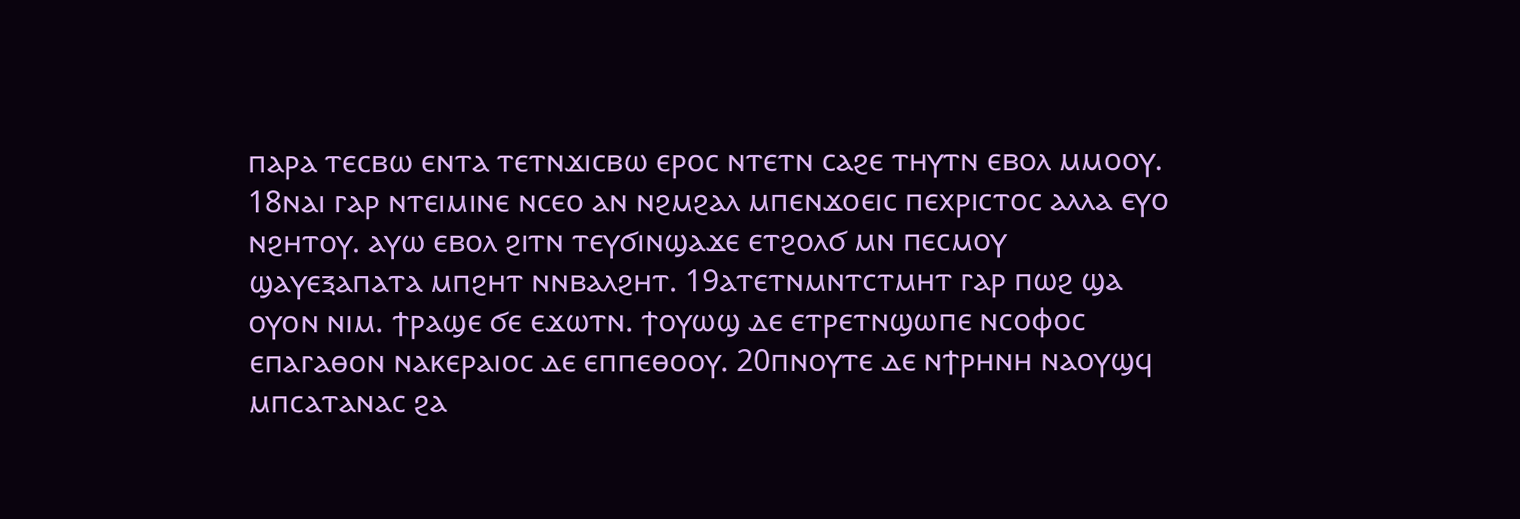ⲡⲁⲣⲁ ⲧⲉⲥⲃⲱ ⲉⲛⲧⲁ ⲧⲉⲧⲛϫⲓⲥⲃⲱ ⲉⲣⲟⲥ ⲛⲧⲉⲧⲛ ⲥⲁϩⲉ ⲧⲏⲩⲧⲛ ⲉⲃⲟⲗ ⲙⲙⲟⲟⲩ. 18ⲛⲁⲓ ⲅⲁⲣ ⲛⲧⲉⲓⲙⲓⲛⲉ ⲛⲥⲉⲟ ⲁⲛ ⲛϩⲙϩⲁⲗ ⲙⲡⲉⲛϫⲟⲉⲓⲥ ⲡⲉⲭⲣⲓⲥⲧⲟⲥ ⲁⲗⲗⲁ ⲉⲩⲟ ⲛϩⲏⲧⲟⲩ. ⲁⲩⲱ ⲉⲃⲟⲗ ϩⲓⲧⲛ ⲧⲉⲩϭⲓⲛϣⲁϫⲉ ⲉⲧϩⲟⲗϭ ⲙⲛ ⲡⲉⲥⲙⲟⲩ ϣⲁⲩⲉⲝⲁⲡⲁⲧⲁ ⲙⲡϩⲏⲧ ⲛⲛⲃⲁⲗϩⲏⲧ. 19ⲁⲧⲉⲧⲛⲙⲛⲧⲥⲧⲙⲏⲧ ⲅⲁⲣ ⲡⲱϩ ϣⲁ ⲟⲩⲟⲛ ⲛⲓⲙ. ϯⲣⲁϣⲉ ϭⲉ ⲉϫⲱⲧⲛ. ϯⲟⲩⲱϣ ⲇⲉ ⲉⲧⲣⲉⲧⲛϣⲱⲡⲉ ⲛⲥⲟⲫⲟⲥ ⲉⲡⲁⲅⲁⲑⲟⲛ ⲛⲁⲕⲉⲣⲁⲓⲟⲥ ⲇⲉ ⲉⲡⲡⲉⲑⲟⲟⲩ. 20ⲡⲛⲟⲩⲧⲉ ⲇⲉ ⲛϯⲣⲏⲛⲏ ⲛⲁⲟⲩϣϥ ⲙⲡⲥⲁⲧⲁⲛⲁⲥ ϩⲁ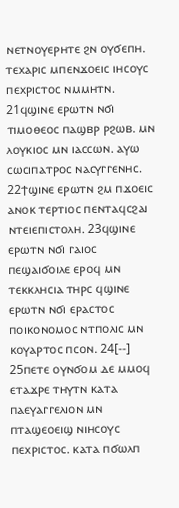ⲛⲉⲧⲛⲟⲩⲉⲣⲏⲧⲉ ϩⲛ ⲟⲩϭⲉⲡⲏ. ⲧⲉⲭⲁⲣⲓⲥ ⲙⲡⲉⲛϫⲟⲉⲓⲥ ⲓⲏⲥⲟⲩⲥ ⲡⲉⲭⲣⲓⲥⲧⲟⲥ ⲛⲙⲙⲏⲧⲛ.
21ϥϣⲓⲛⲉ ⲉⲣⲱⲧⲛ ⲛϭⲓ ⲧⲓⲙⲟⲑⲉⲟⲥ ⲡⲁϣⲃⲣ ⲣϩⲱⲃ. ⲙⲛ ⲗⲟⲩⲕⲓⲟⲥ ⲙⲛ ⲓⲁⲥⲥⲱⲛ. ⲁⲩⲱ ⲥⲱⲥⲓⲡⲁⲧⲣⲟⲥ ⲛⲁⲥⲩⲅⲅⲉⲛⲏⲥ. 22ϯϣⲓⲛⲉ ⲉⲣⲱⲧⲛ ϩⲙ ⲡϫⲟⲉⲓⲥ ⲁⲛⲟⲕ ⲧⲉⲣⲧⲓⲟⲥ ⲡⲉⲛⲧⲁϥⲥϩⲁⲓ ⲛⲧⲉⲓⲉⲡⲓⲥⲧⲟⲗⲏ. 23ϥϣⲓⲛⲉ ⲉⲣⲱⲧⲛ ⲛϭⲓ ⲅⲁⲓⲟⲥ ⲡⲉϣⲁⲓϭⲟⲓⲗⲉ ⲉⲣⲟϥ ⲙⲛ ⲧⲉⲕⲕⲗⲏⲥⲓⲁ ⲧⲏⲣⲥ ϥϣⲓⲛⲉ ⲉⲣⲱⲧⲛ ⲛϭⲓ ⲉⲣⲁⲥⲧⲟⲥ ⲡⲟⲓⲕⲟⲛⲟⲙⲟⲥ ⲛⲧⲡⲟⲗⲓⲥ ⲙⲛ ⲕⲟⲩⲁⲣⲧⲟⲥ ⲡⲥⲟⲛ. 24[--]
25ⲡⲉⲧⲉ ⲟⲩⲛϭⲟⲙ ⲇⲉ ⲙⲙⲟϥ ⲉⲧⲁϫⲣⲉ ⲧⲏⲩⲧⲛ ⲕⲁⲧⲁ ⲡⲁⲉⲩⲁⲅⲅⲉⲗⲓⲟⲛ ⲙⲛ ⲡⲧⲁϣⲉⲟⲉⲓϣ ⲛⲓⲏⲥⲟⲩⲥ ⲡⲉⲭⲣⲓⲥⲧⲟⲥ. ⲕⲁⲧⲁ ⲡϭⲱⲗⲡ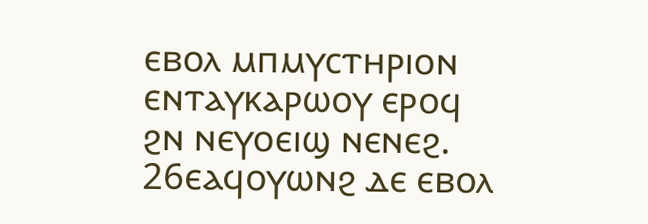ⲉⲃⲟⲗ ⲙⲡⲙⲩⲥⲧⲏⲣⲓⲟⲛ ⲉⲛⲧⲁⲩⲕⲁⲣⲱⲟⲩ ⲉⲣⲟϥ ϩⲛ ⲛⲉⲩⲟⲉⲓϣ ⲛⲉⲛⲉϩ. 26ⲉⲁϥⲟⲩⲱⲛϩ ⲇⲉ ⲉⲃⲟⲗ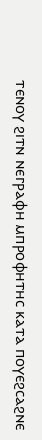ⲧⲉⲛⲟⲩ ϩⲓⲧⲛ ⲛⲉⲅⲣⲁⲫⲏ ⲙⲡⲣⲟⲫⲏⲧⲏⲥ ⲕⲁⲧⲁ ⲡⲟⲩⲉϩⲥⲁϩⲛⲉ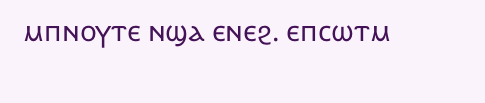ⲙⲡⲛⲟⲩⲧⲉ ⲛϣⲁ ⲉⲛⲉϩ. ⲉⲡⲥⲱⲧⲙ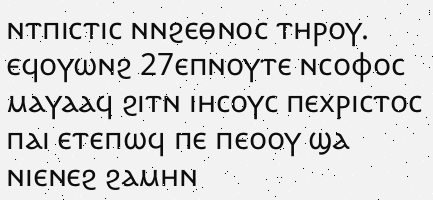ⲛⲧⲡⲓⲥⲧⲓⲥ ⲛⲛϩⲉⲑⲛⲟⲥ ⲧⲏⲣⲟⲩ. ⲉϥⲟⲩⲱⲛϩ 27ⲉⲡⲛⲟⲩⲧⲉ ⲛⲥⲟⲫⲟⲥ ⲙⲁⲩⲁⲁϥ ϩⲓⲧⲛ ⲓⲏⲥⲟⲩⲥ ⲡⲉⲭⲣⲓⲥⲧⲟⲥ ⲡⲁⲓ ⲉⲧⲉⲡⲱϥ ⲡⲉ ⲡⲉⲟⲟⲩ ϣⲁ ⲛⲓⲉⲛⲉϩ ϩⲁⲙⲏⲛ